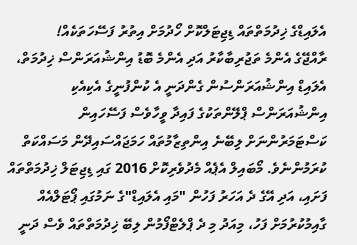އެލައިޑްގެ ޚިދުމަތްތައް ޑިޖިޓަލްކޮށް ހޯދުމަށް އިތުރު ފަސޭހަތަކެއް!
ރާއްޖޭގެ އެންމެ ތަޖުރިބާކާރު އަދި އެންމެ ބޮޑު އިންޝުއަރަންސް ޚިދުމަތް، އެލައިޑް އިންޝުއަރަންސުން ގެންދަނީ އެ ކުންފުނީގެ އެކިއެކި އިންޝުއަރަންސް ޕްލޭންތަކުގެ ފައިދާ ވީހާވެސް ފަސޭހައިން ކަސްޓަމަރުންނަށް ލިބޭނެ އިންތިޒާމުތައް ހަމަޖައްސައިދޭން މަސައްކަތް ކުރަމުންނެވެ. މޯބައިލް އެޕެއް މެދުވެރިކޮށް 2016 ގައި ޑިޖިޓަލް ޚިދުމަތްތައް ފަށައި، އަދި އޭގެ ދެ އަހަރު ފަހުން "މައި އެލައިޑް"ގެ ނަމުގައި ޕޯޓަލްއެއް ގާއިމުކުރުމަށް ފަހު، މިއަދު މި ދެ ޕްލެޓްފޯމުން ލިބޭ ޚިދުމަތްތައް ވެސް ދަނީ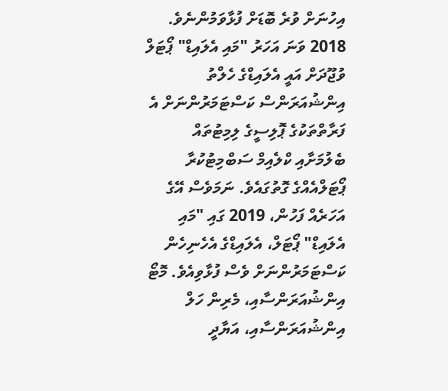އިހުނަށް ވުރެ ބޮޑަށް ފުޅާވަމުންނެވެ.
2018 ވަނަ އަހަރު "މައި އެލައިޑް" ޕޯޓަލް ވުޖޫދަށް އައީ އެލައިޑްގެ ހެލްތު އިންޝުއަރަންސް ކަސްޓަމަރުންނަށް އެ ފަރާތްތަކުގެ ޕޮލިސީގެ ލިމިޓުތައް ބެލުމަށާއި ކްލެއިމް ސަބްމިޓުކުރާ ޕޯޓަލްއެއްގެ ގޮތުގައެވެ. ނަމަވެސް އޭގެ އަހަރެއް ފަހުން، 2019 ގައި "މައި އެލައިޑް" ޕޯޓަލް، އެލައިޑްގެ އެހެނިހެން ކަސްޓަމަރުންނަށް ވެސް ފުޅާވިއެވެ. މޮޓޯ އިންޝުއަރަންސާއި، މެރިން ހަލް އިންޝުއަރަންސާއި، އަޔާދީ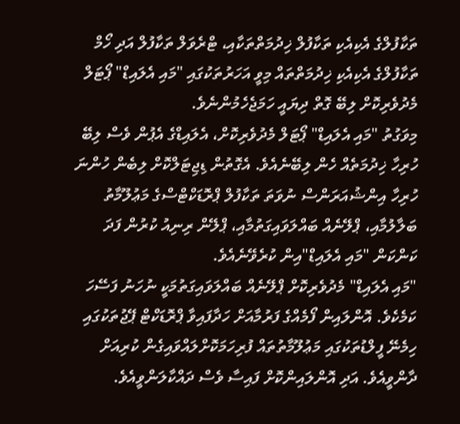ތަކާފުލްގެ އެކިއެކި ތަކާފުލް ޚިދުމަތްތަކާއި، ޓްރެވަލް ތަކާފުލް އަދި ހޯމް ތަކާފުލްގެ އެކިއެކި ޚިދުމަތްތައް މިވީ އަހަރުތަކުގައި "މައި އެލައިޑް" ޕޯޓަލް މެދުވެރިކޮށް ލިބޭ ގޮތް ދިޔައީ ހަމަޖެހެމުންނެވެ.
މިވަގުތު "މައި އެލައިޑް" ޕޯޓަލް މެދުވެރިކޮށް، އެލައިޑްގެ އެޕުން ވެސް ލިބޭ ހުރިހާ ޚިދުމަތެއް ހެން ލިބޭނެއެވެ. އެގޮތުން ޑިޖިޓަލްކޮށް ލިބެން ހުންނަ ހުރިހާ އިންޝުއަރަންސް ނުވަތަ ތަކާފުލް ޕްރޮޑަކްޓްސްގެ މަޢުލޫމާތު ބަލާލުމާއި، ޕްލޭނެއް ބައްލަވައިގަތުމާއި، ޕްލޭން ރިނިއު ކުރުން ފަދަ ކަންކަން "މައި އެލައިޑް"އިން ކުރެވޭނެއެވެ.
"މައި އެލައިޑް" މެދުވެރިކޮށް ޕްލޭނެއް ބައްލަވައިގަތުމަކީ ނުހަނު ފަސޭހަ ކަމެކެވެ. އޮންލައިން ފޯމެއްގެ ފަރުމާއަށް ހަދާފައިވާ ޕްރޮޑަކްޓް ޕޭޖުތަކުގައި ހިމެނޭ ފީލްޑުތަކުގައި މަޢުލޫމާތުތައް ފުރިހަމަކޮށްލައްވައިގެން ކުރިއަށް ދާންވީއެވެ. އަދި އޮންލައިންކޮށް ފައިސާ ވެސް ދައްކާލަންވީއެވެ.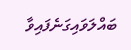ބައްލަވައިގަނެފައިވާ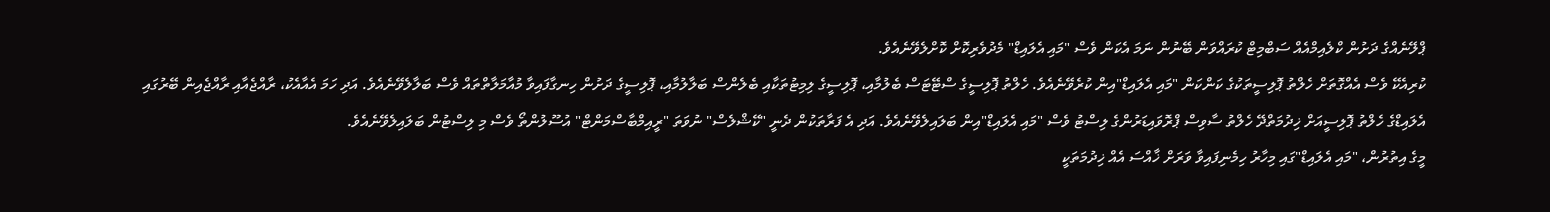ޕްލޭނެއްގެ ދަށުން ކްލެއިމްއެއް ސަބްމިޓް ކުރައްވަން ބޭނުން ނަމަ އެކަން ވެސް "މައި އެލައިޑް" މެދުވެރިކޮށް ކޮށްލެވޭނެއެވެ.
ކުރިއެކޭ ވެސް އެއްގޮތަށް ހެލްތު ޕޮލިސީތަކުގެ ކަންކަން "މައި އެލައިޑް"އިން ކުރެވޭނެއެވެ. ހެލްތު ޕޮލިސީގެ ސްޓޭޓަސް ބެލުމާއި، ޕޮލިސީގެ ލިމިޓުތަކާއި ބެލެންސް ބަލާލުމާއި، ޕޮލިސީގެ ދަށުން ހިނގާފައިވާ މުއާމަލާތްތައް ވެސް ބަލާލެވޭނެއެވެ. އަދި ހަމަ އެއާއެކު، ރާއްޖެއާއި ރާއްޖެއިން ބޭރުގައި އެލައިޑްގެ ހެލްތު ޕޮލިސީއަށް ޚިދުމަތްދޭ ހެލްތު ސާވިސް ޕްރޮވައިޑަރުންގެ ލިސްޓު ވެސް "މައި އެލައިޑް"އިން ބަލައިލެވޭނެއެވެ. އަދި އެ ފަރާތަކުން ދެނީ "ކޭޝްލެސް" ނުވަތަ "ރީއިމްބާސްމަންޓް" އުސޫލުންތޯ ވެސް މި ލިސްޓުން ބަލައިލެވޭނެއެވެ.
މީގެ އިތުރުން، "މައި އެލައިޑް"ގައި މިހާރު ހިމެނިފައިވާ ވަރަށް ޚާއްސަ އެއް ޚިދުމަތަކީ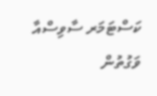ކަސްޓަމަރ ސާވިސްއާ ވަގުތުން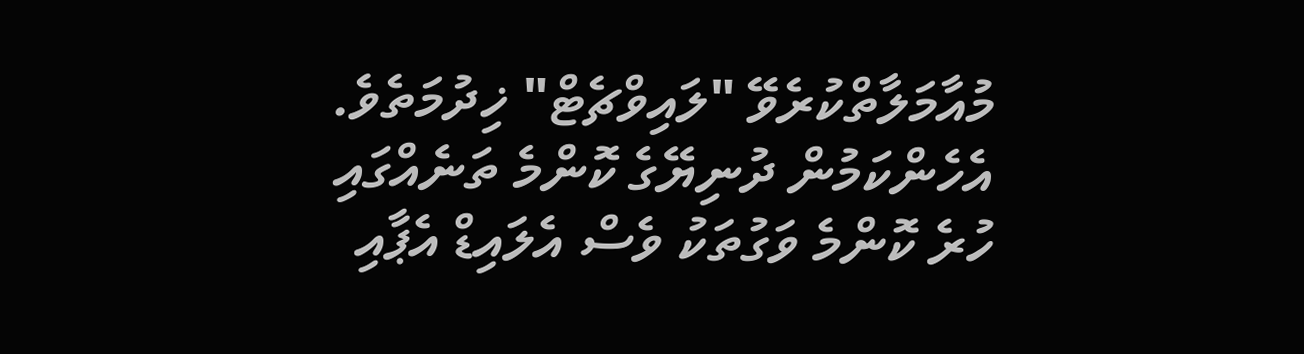މުއާމަލާތްކުރެވޭ "ލައިވްޗެޓް" ޚިދުމަތެވެ. އެހެންކަމުން ދުނިޔޭގެ ކޮންމެ ތަނެއްގައި ހުރެ ކޮންމެ ވަގުތަކު ވެސް އެލައިޑް އެޕާއި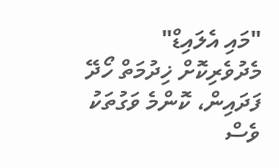"މައި އެލައިޑް" މެދުވެރިކޮށް ޚިދުމަތް ހޯދޭ ފަދައިން، ކޮންމެ ވަގުތަކު ވެސް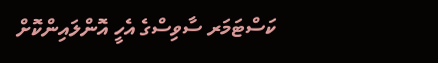ކަސްޓަމަރ ސާވިސްގެ އެހީ އޮންލައިންކޮށް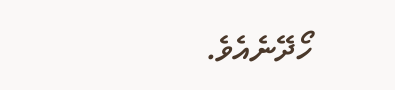ހޯދޭނެއެވެ.